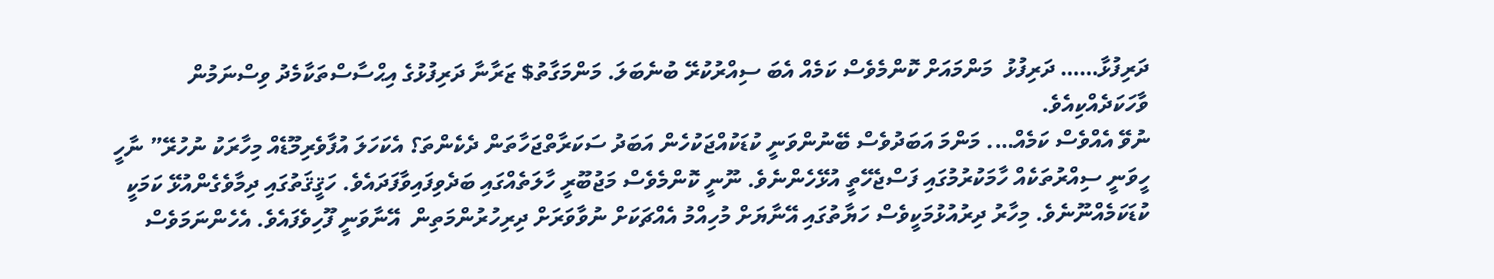ދަރިފުޅާ…… ދަރިފުޅު  މަންމައަށް ކޮންމެވެސް ކަމެއް އެބަ ސިއްރުކުރޭ ބުނެބަލަ. މަންމަގާތު$ ޒަރާނާ ދަރިފުޅުގެ އިޙްސާސްތަކާމެދު ވިސްނަމުން ވާހަކަދެއްކިއެވެ.
ނުވޭ އެއްވެސް ކަމެއް…. މަންމަ އަބަދުވެސް ބޭނުންވަނީ ކުޑަކުއްޖަކުހެން އަބަދު ސަކަރާތްޖަހާތަން ދެކެންތަ؟ އެކަހަލަ އުފާވެރިމޫޑެއް މިހާރަކު ނުހުރޭ” ނާހީ ހީވަނީ ސިއްރުތަކެއް ހާމަކުރުމުގައި ފަސްޖެހޭތީ އުޅޭހެންނެވެ. ނޫނީ ކޮންމެވެސް މަޖުބޫރީ ހާލަތެއްގައި ބަދެވިފައިވާފަދައެވެ. ހަޤީޤަތުގައި ދިމާވެގެންއުޅޭ ކަމަކީ ކުޑަކަމެއްނޫނެވެ. މިހާރު ދިރުއުޅުމަކީވެސް ހަޔާތުގައި އޭނާޔަށް މުހިއްމު އެއްޗަކަށް ނުވާވަރަށް ދިރިހުރުންމަތިން  އޭނާވަނީ ފޫހިވެފައެވެ. އެހެންނަމަވެސް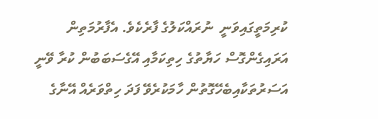ކުރިމަތީގައިވަނީ  ނުރައްކަލުގެ ފާރެކެވެ. އެފާރުމަތިން އަރައިގެންގޮސް ހަޔާތުގެ ހިތިކަމާއި އޭގެސަބަބުން ކުރާ ވޭނީ އަސަރުތަކާއިބެހޭގޮތުން ހާމަކުރެވޭ ފަދަ ހިތްވަރެއް އޭނާގެ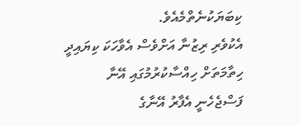ކިބަޔަކުނެތްމެއެވެ.
އެކުވެރި ރިޒުނާ އަށްވެސް އެވާހަކަ ކިޔައިދީ ހިތާމަތަށް ހިއްސާކުރުމުގައި އޭނާ ފަސްޖެހެނީ އެފާރު އޭނާގެ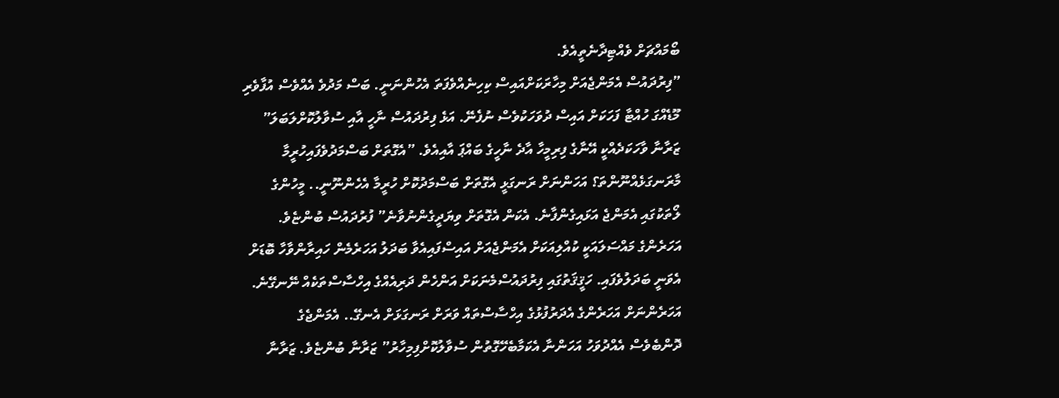ބޯމައްޗަށް ވެއްޓިދާނެތީއެވެ.
”ފިރުދައުސް އެމަންޖެއަށް މިހާރަކަށްއައިސް ކިހިނެއްވެފަތަ އެހުންނަނީ. ބަސް މަދުވެ އެއްވެސް އުފާވެރި މޫޑެއްގަ ހުއްޓާ ފަހަކަށް އައިސް ދުވަހަކުވެސް ނުފެނޭ. އަޅެ ފިރުދައުސް ނާހީ އާއި ސުވާލުކޮށްލަބަލަ”  ޒަރާނާ ވާހަކަދެއްކީ އޭނާގެ ފިރިމީހާ އާދެ ނާހީގެ ބައްޕަ އާއިއެވެ. ”އެގޮތަށް ބަސްމަދުވެފައިހުރީމާ މާރަނގަޅެއްނޫންތަ؟ އަހަންނަށް ރަނގަޅީ އެގޮތަށް ބަސްމަދުކޮށް ހުރީމާ އެހެންނޫނީ.. މީހުންގެ ލޯތަކުގައި އެމަންޖެ އަޅައިގެންފާނެ. އެކަން އެގޮތަށް ވިޔަދީގެންނުވާނެ” ފުރުދައުސް ބުންޏެވެ.
އަހަރެންގެ މައްސަލައަކީ ކުއްލިއަކަށް އެމަންޖެއަށް އައިސްފައިއެވާ ބަދަލު އަހަރެމެން ހައިރާންވާހާ ބޮޑަށް އެވަނީ ބަދަލުވެފައި. ހަޤީޤަތުގައި ފިރުދައުސްމެނަކަށް އަންހެން ދަރިއެއްގެ އިހްސާސްތަކެއް ނޭނގޭނެ. އަހަރެންނަށް އަހަރެންގެ އެދަރުފުޅުގެ އިހްސާސްތައް ވަރަށް ރަނގަޅަށް އެނގޭ.. އެމަންޖެގެ ދޮންބެވެސް އެއްދުވަހު އަހަންނާ އެކަމާބެހޭގޮތުން ސުވާލުކޮށްފިމިހާރު” ޒަރާނާ ބުންޏެވެ. ޒަރާނާ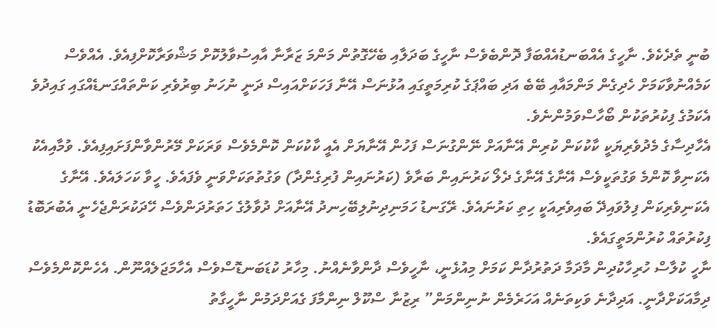ބުނީ ތެދެކެވެ. ނާހީގެ އެއްބަނޑުއެއްބަފާ ދޮންބެވެސް ނާހީގެ ބަދަލާއި ބެހޭގޮތުން މަންމަ ޒަރާނާ އާއިސުވާލުކޮށް މަޝްވަރާކޮށްފިއެވެ. އެއްވެސް ކަމެއްނުވާކަމަށް ހެދިގެން މަންމައާއި ބޭބެ އަދި ބައްޕަގެ ކުރިމަތީގައި އުޅުނަސް އޭނާ ފަހަކަށްއައިސް ދަނީ ނުހަނު ބިރުވެރި ކަންތައްގަނޑެއްގައި ގައިދުވެ އެކަމުގެ ފިކުރުތަކުން ބޯހާސްވަމުންނެވެ.
އެހާދިސާގެ މެދުވެރިޔަކީ ކާކުކަން ކުރިން އޭނާއަށް ނޭންގުނަސް ފަހުން އޭނާޔަށް އެއީ ކާކުކަން ކޮންމެވެސް ވަރަކަށް މޭރުންވާންފަށައިފިއެވެ. ވުމާއިއެކު އެކަނިވާ ކޮންމެ ވަގުތަކީވެސް އޭނާގެ އޭނާގެ ދެލޯ ކަރުނައިން ބަރާވެ (ކަރުނައިން ފުރިގެންދާ) ވަގުތުތަކަށްވަނީ ވެފައެވެ. ހީވާ ކަހަލައެވެ. އޭނާގެ އެކަނިވެރިކަން ފިލުވައިދޭ ބައިވެރިއަކީ ހިތި ކަރުނައެވެ. ރޭގަނޑު ހަމަނިދިނުލިބޭހިނދު އޭނާއަށް ދުވާލުގެ ހަތަރުދަންވެސް ހޭދަކުރަންޖެހެނީ އެބުރަބޮޑު ފިކުރުތައް ކުރުންމަތީގައެވެ.
ނާހީ ކުލާސް ހުރިހާކުދިން މާދަމާ ދަތުރުދާން ކަމަށް މިއުޅެނީ، ނާހީވެސް ދާންވާނެއްނު. މިހާރު ކުޑަބަނޑޮސްވެސް އެހާމަޖަލެއްނޫން. އެހެންކޮންމެވެސް ދިމާއަކަށްދާނީ. އަދިދާނެ ވަކިތަނެއް އަހަރެމެން ނުނިންމަން” ރިޒުނާ ސްކޫލް ނިންމާފަ ގެއަށްދަމުން ނާހީގާތު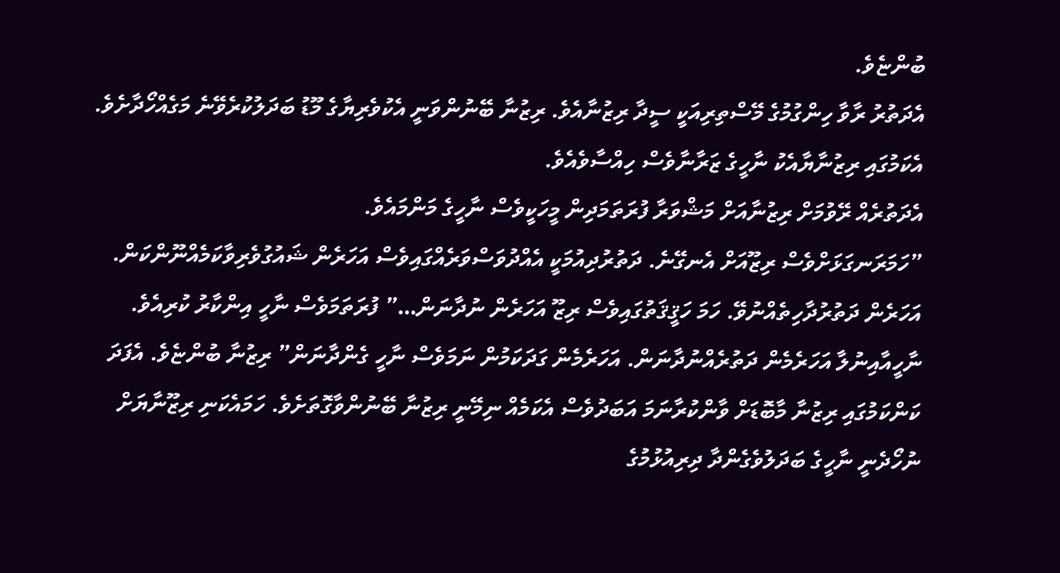ބުންޏެވެ.
އެދަތުރު ރާވާ ހިންގުމުގެ މޭސްތިރިއަކީ ސީދާ ރިޒުނާއެވެ. ރިޒުނާ ބޭނުންވަނީ އެކުވެރިޔާގެ މޫޑު ބަދަލުކުރެވޭނެ މަގެއްހޯދާށެވެ. އެކަމުގައި ރިޒުނާޔާއެކު ނާހީގެ ޒަރާނާވެސް ހިއްސާވެއެވެ.
އެދަތުރެއް ރޭވުމަށް ރިޒުނާއަށް މަޝްވަރާ ފުރަތަމަދިން މީހަކީވެސް ނާހީގެ މަންމައެވެ.
”ހަމަރަނގަޅަށްވެސް ރިޒޫއަށް އެނގޭނެ. ދަތުރުދިއުމަކީ އެއްދުވަސްވަރެއްގައިވެސް އަހަރެން ޝައުގުވެރިވާކަމެއްނޫންކަން. އަހަރެން ދަތުރުދާހިތެއްނުވޭ. ހަމަ ހަޤީޤަތުގައިވެސް ރިޒޫ އަހަރެން ނުދާނަން…” ފުރަތަމަވެސް ނާހީ އިންކާރު ކުރިއެވެ.
ނާހީއާއިނުލާ އަހަރެމެން ދަތުރެއްނުދާނަން. އަހަރެމެން ގަދަކަމުން ނަމަވެސް ނާހީ ގެންދާނަން” ރިޒުނާ ބުންޏެވެ. އެފަދަ ކަންކަމުގައި ރިޒުނާ މާބޮޑަށް ވާންކުރާނަމަ އަބަދުވެސް އެކަމެއް ނިމޭނީ ރިޒުނާ ބޭނުންވާގޮތަށެވެ. ހަމައެކަނި ރިޒޫނާޔަށް ނުހޯދެނީ ނާހީގެ ބަދަލުވެގެންދާ ދިރިއުޅުމުގެ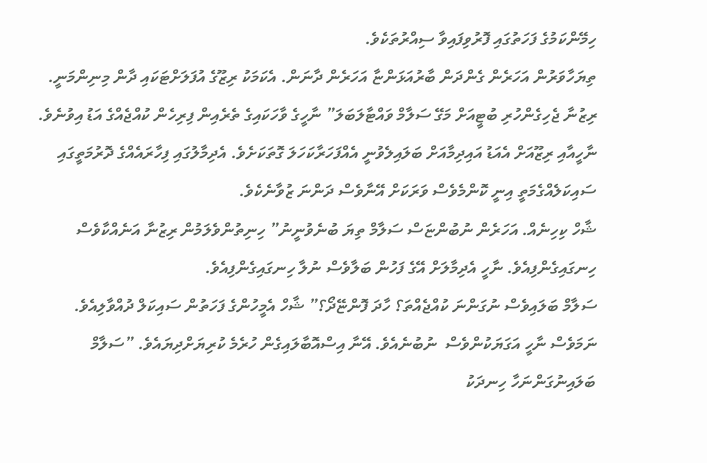ހިމޭންކަމުގެ ފަހަތުގައި ފޮރުވިފައިވާ ސިއްރުތަކެވެ.
ތިޔަހާވަރުން އަހަރެން ގެންދަން ބާރުއަޅަންޏާ އަހަރެން ދާނަން. އެކަމަކު ރިޒޫގެ އުފަލަށްޓަކައި ދާން މިނިންމަނީ. ރިޒުނާ ޖެހިގެންހުރި ބުޓީއަށް މަގޭ ސަލާމް ވައްޓާލަބަލަ” ނާހީގެ ވާހަކައިގެ ތެރެއިން ފިރިހެން ކުއްޖެއްގެ އަޑު އިވުނެވެ.
ނާހީއާއި ރިޒޫއަށް އެއަޑު އައިދިމާއަށް ބަލައިލެވުނީ އެއްފަހަރާކަހަލަ ގޮތަކަށެވެ. އެދިމާލުގައި ފިހާރައެއްގެ ދޮރުމަތީގައި ސައިކަލެއްގެމަތީ އިނީ ކޮންމެވެސް ވަރަކަށް އޭނާވެސް ދަންނަ ޒުވާނެކެވެ.
ޝާހް ކިހިނެއް. އަހަރެން ނުބުންޏަސް ސަލާމް ތިޔަ ބުނެވުނީނު” ހިނިތުންވެލަމުން ރިޒުނާ އަނެއްކާވެސް ހިނގައިގެންފިއެވެ. ނާހީ އެދިމާލަށް އޭގެ ފަހުން ބަލާވެސް ނުލާ ހިނގައިގެންފިއެވެ.
ސަލާމް ބަލައިވެސް ނުގަންނަ ކުއްޖެއްތަ؟ ހާދަ ފޮންޏޭދޯ؟” ޝާހް އެމީހުންގެ ފަހަތުން ސައިކަލް ދުއްވާލިއެވެ. ނަމަވެސް ނާހީ އަގަޔަކުންވެސް  ނުބުނެއެވެ. އޭނާ އިސްއޮބާލައިގެން ހުރެމެ ކުރިޔަށްދިޔައެވެ. ”ސަލާމް ބަލައިނުގަންނަހާ ހިނދަކު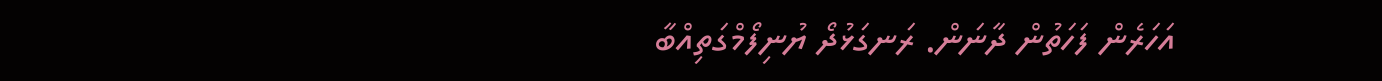އަހަރެން ފަހަތުން ދާނަން. ރަނގަޅުދޯ ޔުނިފޯމްގަތިއްބާ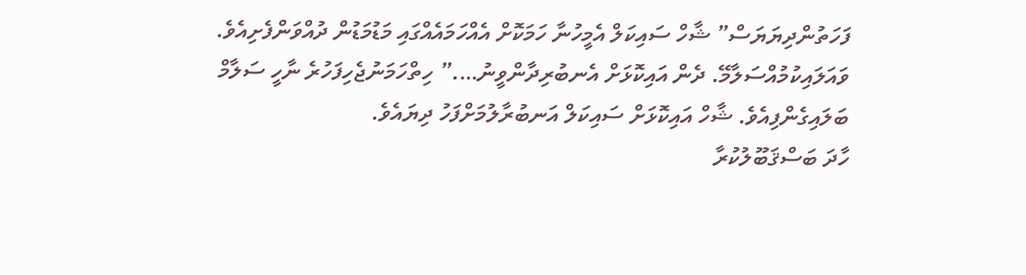ފަހަތުންދިޔަޔަސް” ޝާހް ސައިކަލް އެމީހުނާ ހަމަކޮށް އެއްހަމައެއްގައި މަޑުމަޑުން ދުއްވަންފެށިއެވެ.
ވައަލައިކުމުއްސަލާމޭ. ދެން އައިކޮޅަށް އެނބުރިދާންވީނު….” ހިތްހަމަނުޖެހިފަހުރެ ނާހީ ސަލާމް ބަލައިގެންފިއެވެ. ޝާހް އައިކޮޅަށް ސައިކަލް އަނބުރާލުމަށްފަހު ދިޔައެވެ.
ހާދަ ބަސްޤަބޫލުކުރާ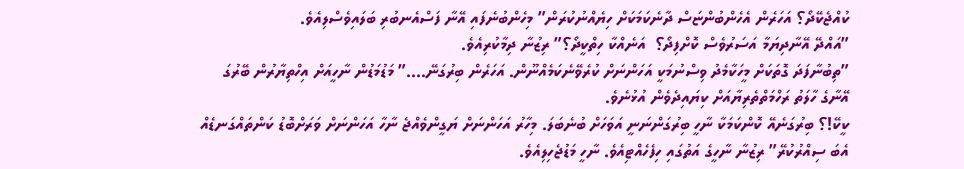ކުއްޖެކޭދޯ؟ އަހަރެން އެހެންބުންޏަސް ދާނެކަމަކަށް ހިޔެއްނުކުރަން” މިހެންބުނެފައި އޭނާ ފަސްއެނބުރި ބަލައިވެސްލިއެވެ.
”އައްދޭ އޭނާދިޔަމާ އަސަރުވެސް ކޮށްފިދޯ؟  އަނެއްކާ ހިތްކީދޯ؟” ރިޒުނާ ދިމާކުރިއެވެ.
”ތިބުނާފަދަ ގޮތަކަށް މީހަކާމެދު ވިސްނުމަކީ އަހަންނަށް ކުރެވޭނެކަމެއްނޫން. އަހަރެން ބިރުގަނޭ….” މަޑުމަޑުން ނާހީއަށް އިހްތިޔާރުން ބޭރުގަ އޭނާގެ ހާލަތު ރަހްމަތްތެރިޔާއަށް ކިޔައިދެވެން އުޅުނެވެ.
ކީކޭ!؟ ބިރުގަނެއޭ ކޮންކަމަކާ ނާހީ ބިރުގަންނަނީ އަވަހަށް ބުނެބަލަ. މިހާރު އަހަންނަށް ޔަގީންވެއްޖެ ނާހާ އަހަންނަށް ވަރަށްބޮޑު ކަންތައްގަނޑެއް އެބަ ސިއްރުކުރޭ” ރިޒުނާ ނާހީގެ އަތުގައި ހިފެހެއްޓިއެވެ. ނާހީ މަޑުޖެހިލިއެވެ.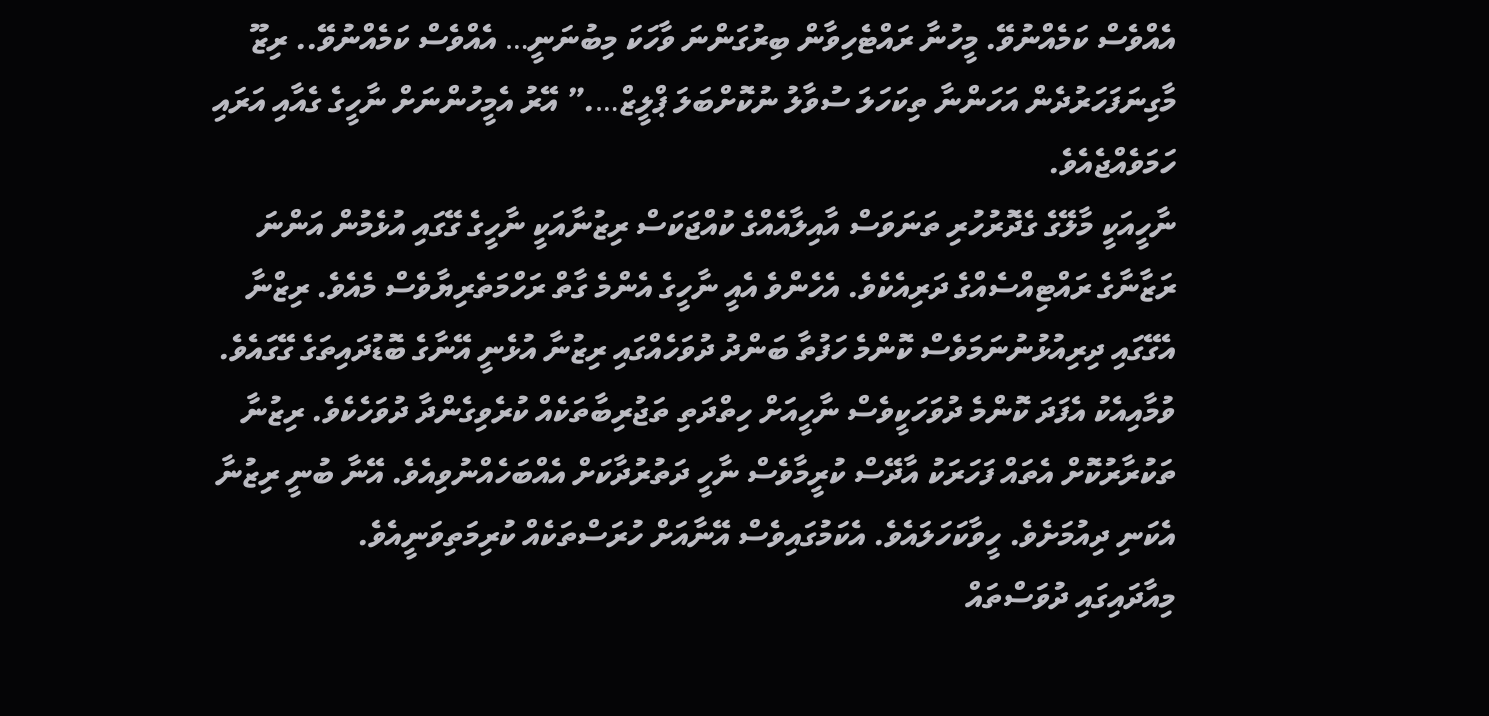އެއްވެސް ކަމެއްނުވޭ. މީހުނާ ރައްޓެހިވާން ބިރުގަންނަ ވާހަކަ މިބުނަނީ… އެއްވެސް ކަމެއްނުވޭ.. ރިޒޫ މާގިނަފަހަރުދެން އަހަންނާ ތިކަހަލަ ސުވާލު ނުކޮށްބަލަ ޕްލީޒް….” އޭރު އެމީހުންނަށް ނާހީގެ ގެއާއި އަރައި ހަމަވެއްޖެއެވެ.
ނާހީއަކީ މާލޭގެ ގެދޮރުހުރި ތަނަވަސް އާއިލާއެއްގެ ކުއްޖަކަސް ރިޒުނާއަކީ ނާހީގެ ގޭގައި އުޅެމުން އަންނަ ރަޒާނާގެ ރައްޓިއްސެއްގެ ދަރިއެކެވެ. އެހެންވެ އެއީ ނާހީގެ އެންމެ ގާތް ރަހްމަތެރިޔާވެސް މެއެވެ. ރިޒްނާ އެގޭގައި ދިރިއުޅުނުނަމަވެސް ކޮންމެ ހަފުތާ ބަންދު ދުވަހެއްގައި ރިޒުނާ އުޅެނީ އޭނާގެ ބޮޑުދައިތަގެ ގޭގައެވެ. ވުމާއިއެކު އެފަދަ ކޮންމެ ދުވަހަކީވެސް ނާހީއަށް ހިތްދަތި ތަޖުރިބާތަކެއް ކުރެވިގެންދާ ދުވަހެކެވެ. ރިޒުނާ ތަކުރާރުކޮށް އެތައް ފަހަރަކު އާދޭސް ކުރީމާވެސް ނާހީ ދަތުރުދާކަށް އެއްބަހެއްނުވިއެވެ. އޭނާ ބުނީ ރިޒުނާ އެކަނި ދިއުމަށެވެ. ހީވާކަހަލައެވެ. އެކަމުގައިވެސް އޭނާއަށް ހުރަސްތަކެއް ކުރިމަތިވަނީއެވެ.
މިއާދައިގައި ދުވަސްތައް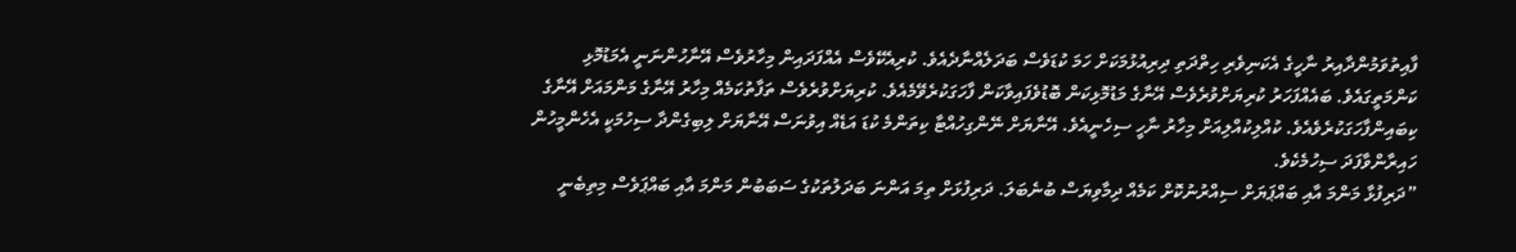ފާއިތުވަމުންދާއިރު ނާހީގެ އެކަނިވެރި ހިތްދަތި ދިރިއުޅުމަކަށް ހަމަ ކުޑަވެސް ބަދަލެއްނާދެއެވެ. ކުރިއެކޭވެސް އެއްފަދައިން މިހާރުވެސް އޭނާހުންނަނީ އެމަޑުމޮޅި ކަންމަތީގައެވެ. ބައެއްފަހަރު ކުރިޔަށްވުރެވެސް އޭނާގެ މަޑުމޮޅިކަން ބޮޑުވެފައިވާކަން ފާހަގަކުރެވޭމެއެވެ. ކުރިޔަށްވުރެވެސް ތަފާތުކަމެއް މިހާރު އޭނާގެ މަންމައަށް އޭނާގެ ކިބައިންފާހަގަކުރެވެއެވެ. ކުއްލިކުއްލިއަށް މިހާރު ނާހީ ސިހެނީއެވެ. އޭނާޔަށް ނޭންގިހުއްޓާ ކިތަންމެ ކުޑަ އަޑެއް އިވުނަސް އޭނާޔަށް ލިބިގެންދާ ސިހުމަކީ އެހެންމީހުން ހައިރާންވާފަދަ ސިހުމެކެވެ.
”ދަރިފުޅާ މަންމަ އާއި ބައްޕަޔަށް ސިއްރުނުކޮށް ކަމެއް ދިމާވިޔަސް ބުނެބަލަ. ދަރިފުޅަށް ތިމަ އަންނަ ބަދަލުތަކުގެ ސަބަބުން މަންމަ އާއި ބައްޕަވެސް މިތިބެނީ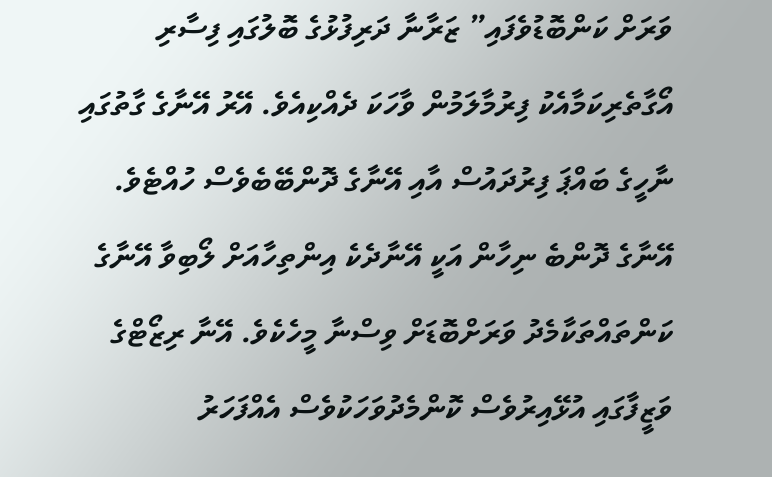ވަރަށް ކަންބޮޑުވެފައި” ޒަރާނާ ދަރިފުޅުގެ ބޮލުގައި ފިސާރި އޯގާތެރިކަމާއެކު ފިރުމާލަމުން ވާހަކަ ދެއްކިއެވެ. އޭރު އޭނާގެ ގާތުގައި ނާހީގެ ބައްޕަ ފިރުދައުސް އާއި އޭނާގެ ދޮންބޭބެވެސް ހުއްޓެވެ. އޭނާގެ ދޮންބެ ނިހާން އަކީ އޭނާދެކެ އިންތިހާއަށް ލޯބިވާ އޭނާގެ ކަންތައްތަކާމެދު ވަރަށްބޮޑަށް ވިސްނާ މީހެކެވެ. އޭނާ ރިޒޯޓްގެ ވަޒީފާގައި އުޅޭއިރުވެސް ކޮންމެދުވަހަކުވެސް އެއްފަހަރު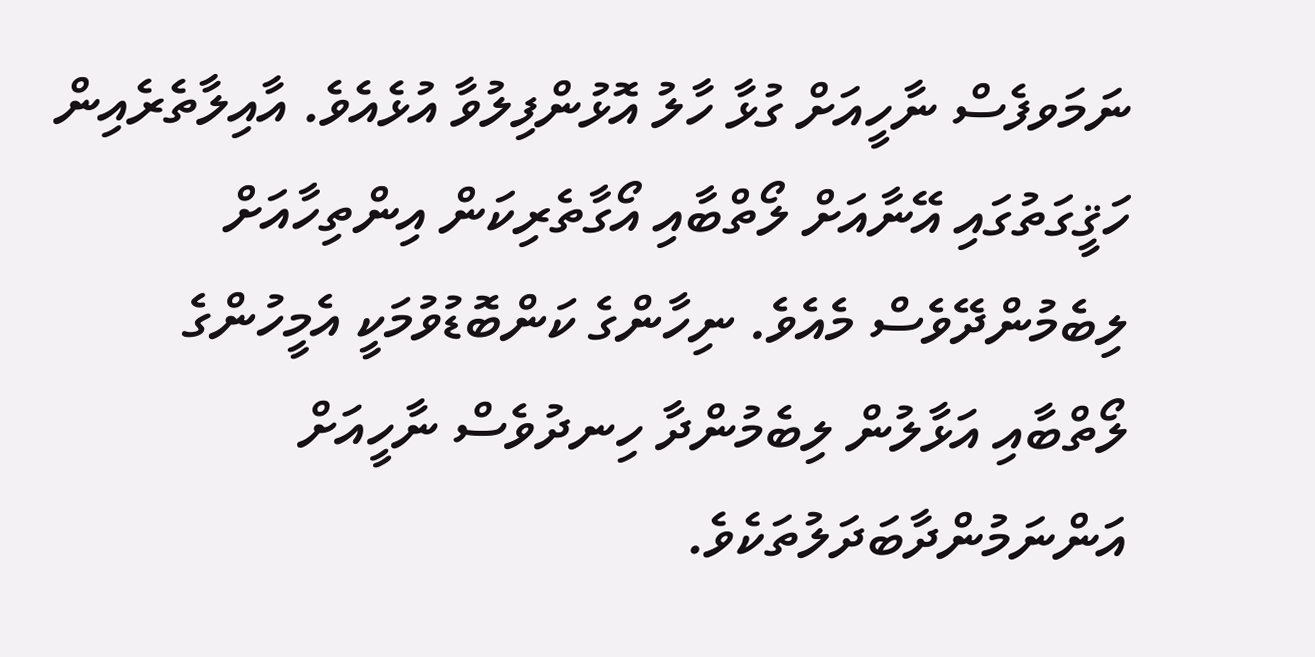ނަމަވފެސް ނާހީއަށް ގުޅާ ހާލު އޮޅުންފިލުވާ އުޅެއެވެ. އާއިލާތެރެއިން ހަޤީގަތުގައި އޭނާއަށް ލޯތްބާއި އޯގާތެރިކަން އިންތިހާއަށް ލިބެމުންދޭވެސް މެއެވެ. ނިހާންގެ ކަންބޮޑުވުމަކީ އެމީހުންގެ ލޯތްބާއި އަޅާލުން ލިބެމުންދާ ހިނދުވެސް ނާހީއަށް އަންނަމުންދާބަދަލުތަކެވެ.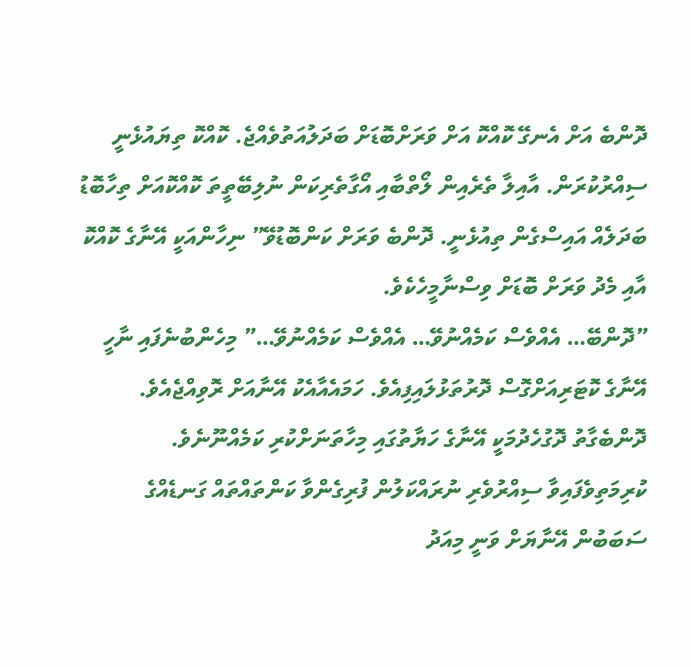ދޮންބެ އަށް އެނގޭ ކޮއްކޮ އަށް ވަރަށްބޮޑަށް ބަދަލުއަތުވެއްޖެ. ކޮއްކޮ ތިޔައުޅެނީ ސިއްރުކުރަން. އާއިލާ ތެރެއިން ލޯތްބާއި އޯގާތެރިކަން ނުލިބޭތީތަ ކޮއްކޮއަށް ތިހާބޮޑު ބަދަލެއް އައިސްގެން ތިއުޅެނީ. ދޮންބެ ވަރަށް ކަންބޮޑުވޭ” ނިހާންއަކީ އޭނާގެ ކޮއްކޮ އާއި މެދު ވަރަށް ބޮޑަށް ވިސްނާމީހެކެވެ.
”ދޮންބޭ… އެއްވެސް ކަމެއްނުވޭ… އެއްވެސް ކަމެއްނުވޭ…” މިހެންބުނެފައި ނާހީ އޭނާގެ ކޮޓަރިއަށްގޮސް ދޮރުތަޅުލައިފިއެވެ. ހަމައެއާއެކު އޭނާއަށް ރޮވިއްޖެއެވެ.
ދޮންބެގާތު ދޮގުހެދުމަކީ އޭނާގެ ހަޔާތުގައި މިހާތަނަށްކުރި ކަމެއްނޫނެވެ. ކުރިމަތިވެފައިވާ ސިއްރުވެރި ނުރައްކަލުން ފުރިގެންވާ ކަންތައްތައް ގަނޑެއްގެ ސަބަބުން އޭނާޔަށް ވަނީ މިއަދު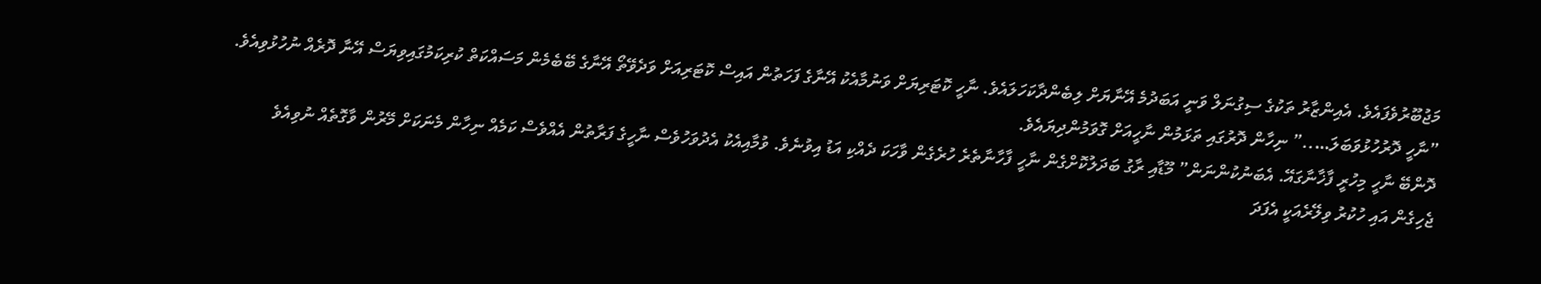މަޖުބޫރުވެފައެވެ. އެއިންޒާރު ތަކުގެ ސިގުނަލް ވަނީ އަބަދުމެ އޭނާޔަށް ލިބެންދާކަހަލައެވެ. ނާހީ ކޮޓަރިޔަށް ވަނުމާއެކު އޭނާގެ ފަހަތުން އައިސް ކޮޓަރިއަށް ވަދެވޭތޯ އޭނާގެ ބޭބެމެން މަސައްކަތް ކުރިކަމުގައިވިޔަސް އޭނާ ދޮރެއް ނުހުޅުވިއެވެ.
”ނާހީ ދޮރުހުޅުވަބަލަ…..” ނިހާން ދޮރުގައި ތަޅަމުން ނާހީއަށް ގޮވަމުންދިޔައެވެ.
ދޮންބޭ ނާހީ މިހުރީ ފާޚާނާގައޭ. އެބަނުކުންނަން” މޫޑާއި ރާގު ބަދަލުކޮށްގެން ނާހީ ފާހާނާތެރެ ހުރެގެން ވާހަކަ ދެއްކި އަޑު އިވުނެވެ. ވުމާއިއެކު އެދުވަހުވެސް ނާހީގެ ފަރާތުން އެއްވެސް ކަމެއް ނިހާން މެނަކަށް މޭރުން ވާގޮތެއް ނުވިއެވެ
ޖެހިގެން އައި ހުކުރު ވިލޭރެއަކީ އެފަދަ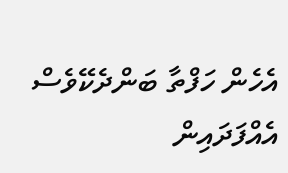އެހެން ހަފްތާ ބަންދެކޭވެސް އެއްފަދައިން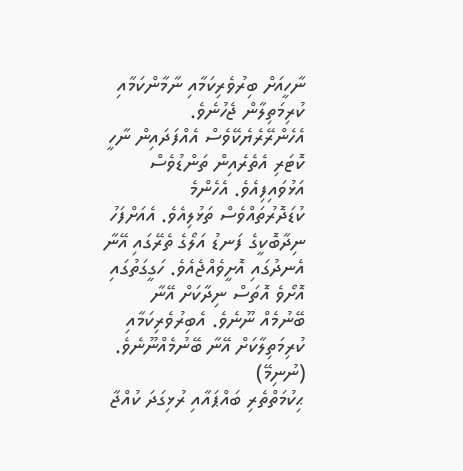ނާހީއަށް ބިރުވެރިކަމާއި ނާމާންކަމާއި ކުރިމަތިލާން ޖެހުނެވެ.
އެހެންރޭރެޔެކޭވެސް އެއްފަދައިން ނާހީ ކޮޓަރި އެތެރެއިން ތަންޑުވެސް އަޅުވައިފިއެވެ. އެހެންމެ ކުޑަދޮރުތައްވެސް ތަޅުލިއެވެ. އެއަށްފަހު ނިދާބޮކީގެ ފަނޑު އަލޯގެ ތެރޭގައި އޭނާ އެނދުގައި އޮށީވެއްޖެއެވެ. ހަގީގަތުގައި އޮށޯވެ އޮތަސް ނިދާކަށް އޭނާ ބޭނުމެއް ނޫނެވެ. އެބިރުވެރިކަމާއި ކުރިމަތިލާކަށް އޭނާ ބޭނުމެއްނޫނެވެ.
(ނުނިމޭ)
ޙިކުމަތްތެރި ބައްޕައާއި ރުޅިގަދަ ކުއްޖާ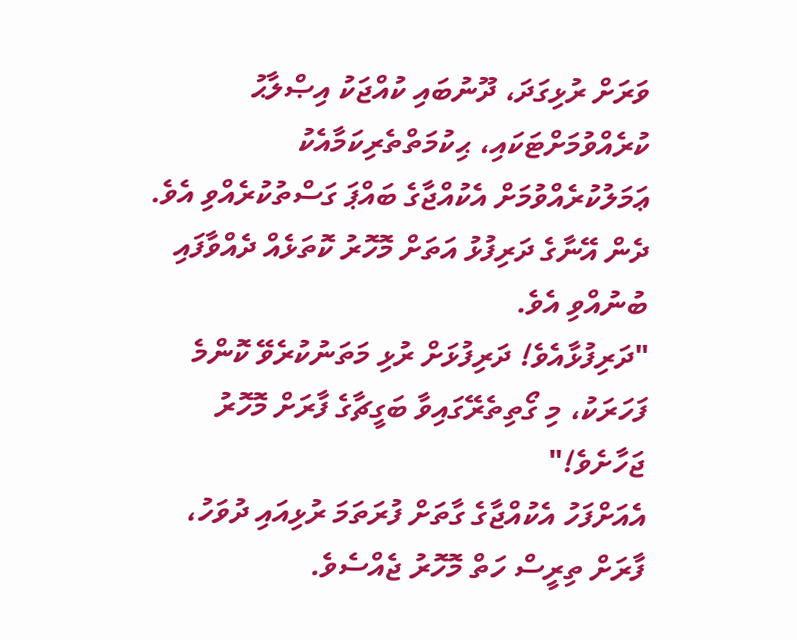ވަރަށް ރުޅިގަދަ، ދޫނުބައި ކުއްޖަކު އިޞްލާޙު ކުރެއްވުމަށްޓަކައި، ޙިކުމަތްތެރިކަމާއެކު ޢަމަލުކުރެއްވުމަށް އެކުއްޖާގެ ބައްޕަ ގަސްތުކުރެއްވި އެވެ. ދެން އޭނާގެ ދަރިފުޅު އަތަށް މޮހޮރު ކޮތަޅެއް ދެއްވާފައި ބުނުއްވި އެވެ.
"ދަރިފުޅާއެވެ! ދަރިފުޅަށް ރުޅި މަތަނުކުރެވޭ ކޮންމެ ފަހަރަކު، މި ގޯތިތެރޭގައިވާ ބަގީޗާގެ ފާރަށް މޮހޮރު ޖަހާށެވެ!"
އެއަށްފަހު އެކުއްޖާގެ ގާތަށް ފުރަތަމަ ރުޅިއައި ދުވަހު، ފާރަށް ތިރީސް ހަތް މޮހޮރު ޖެއްސެވެ.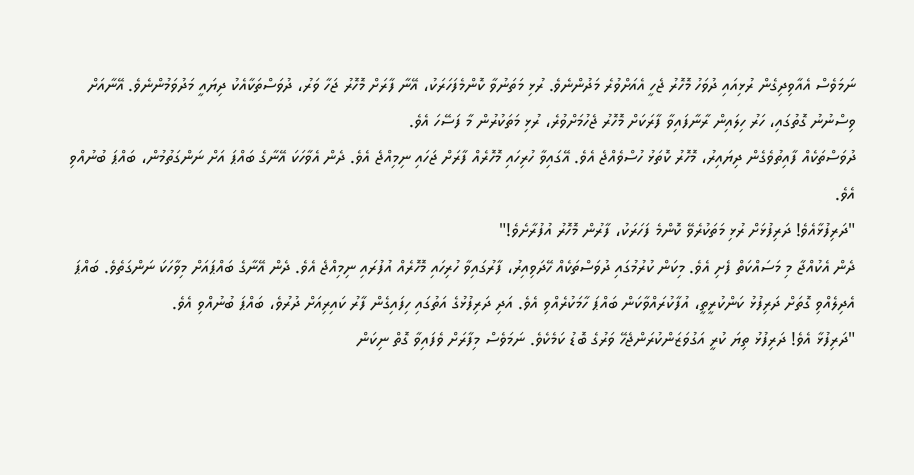ނަމަވެސް އެއާވިދިގެން ރުޅިއައި ދުވަހު މޮހޮރު ޖެހީ އެއަށްވުރެ މަދުންނެވެ. ރުޅި މަތަނުވާ ކޮންމެފަހަރަކު، އޭނާ ފާރަށް މޮހޮރު ޖަހާ ވަރު، ދުވަސްތަކާއެކު ދިޔައީ މަދުވަމުންނެވެ. އޭނާއަށް ވިސްނުނު ގޮތުގައި، ހަރު ހިލައިން ރާނާފައިވާ ފާރަކަށް މޮހޮރު ޖެހުމަށްވުރެ، ރުޅި މަތަކުރުން މާ ފަސޭހަ އެވެ.
ދުވަސްތަކެއް ފާއިތުވެގެން ދިޔައިރު، މޮހޮރު ކޮތަޅު ހުސްވެއްޖެ އެވެ. އޭގައިވާ ހުރިހައި މޮހޮރެއް ފާރަށް ޖަހައި ނިމިއްޖެ އެވެ. ދެން އެވާހަކަ އޭނާގެ ބައްޕަ އަށް ނަންގަތުމުން، ބައްޕަ ބުނުއްވި އެވެ.
"ދަރިފުޅާއެވެ! ދަރިފުޅަށް ރުޅި މަތަކުރެވޭ ކޮންމެ ފަހަރަކު، ފާރުން މޮހޮރު އުފުރާށެވެ!"
ދެން އެކުއްޖާ މި މަސައްކަތް ފެށި އެވެ. މިކަން ކުރުމުގައި ދުވަސްތަކެއް ހޭދަވިއިރު، ފާރުގައިވާ ހުރިހައި މޮހޮރެއް އުފުރައި ނިމިއްޖެ އެވެ. ދެން އޭނާގެ ބައްޕައަށް މިވާހަކަ ނަންގަތެވެ. ބައްޕަ އެދިލެއްވި ގޮތަށް ދަރިފުޅު ކަންކުރީތީ، އުފާކުރައްވާކަން ބައްޕަ ހާމަކުރެއްވި އެވެ. އަދި ދަރިފުޅުގެ އަތުގައި ހިފައިގެން ފާރު ކައިރިއަށް ދުރުވެ، ބައްޕަ ބުނުއްވި އެވެ.
"ދަރިފުޅާ އެވެ! ދަރިފުޅު ތިޔަ ކުރީ އަގުވަޒަންކުރަންޖެހޭ ވަރުގެ ބޮޑު ކަމެކެވެ. ނަމަވެސް މިފާރަށް ވެފައިވާ ގޮތް ނިކަން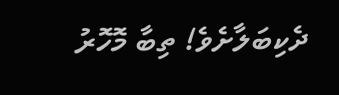ދެކިބަލާށެވެ! ތިބާ މޮހޮރު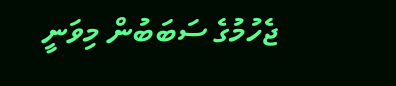ޖެހުމުގެ ސަބަބުން މިވަނީ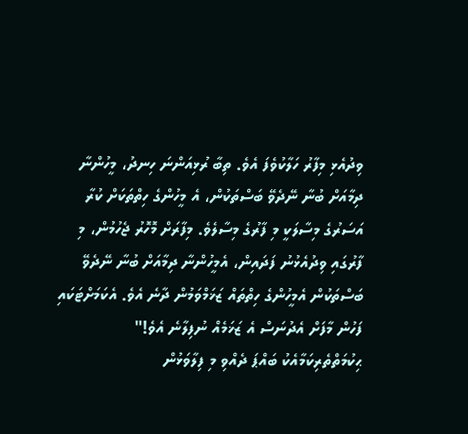ވިދުއެޅި މިފާރު ހަލާކުވެފަ އެވެ. ތިބާ ރުޅިއަންނަ ހިނދު، މީހުންނާ ދިމާއަށް ބުނާ ނޭދެވޭ ބަސްތަކުން، އެ މީހުންގެ ހިތްތަކަށް ކުރާ އަސަރުގެ މިސާލަކީ މި ފާރުގެ މިސާލެވެ. މިފާރަށް މޮހޮރު ޖެހުމުން، މި ފާރުގައި ވިދުއެޅުނު ފަދައިން، އެމީހުންނާ ދިމާއަށް ބުނާ ނޭދެވޭ ބަސްތަކުން އެމީހުންގެ ހިތްތައް ޒަޚަމްވަމުން ދާނެ އެވެ. އެކަމަށްޓަކައި ފަހުން މާފަށް އެދުނަސް އެ ޒަޚަމެއް ނުފިލާނެ އެވެ!"
ޙިކުމަތްތެރިކަމާއެކު ބައްޕަ ދެއްވި މި ފިލާވަޅުން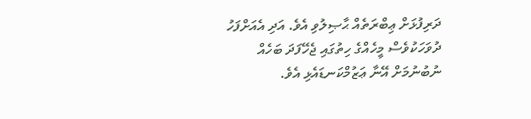ދަރިފުޅަށް ޢިބްރަތެއް ޙާޞިލުވި އެވެ. އަދި އެއަށްފަހު ދުވަހަކުވެސް މީހެއްގެ ހިތުގައި ޖެހޭފަދަ ބަހެއް ނުބުނުމަށް އޭނާ ޢަޒުމްކަނޑައެޅި އެވެ.